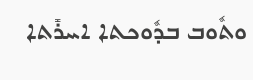ܘܬܽܘܒ ܒܕܽܘܟܬܐ ܐܚܪܺܬܐ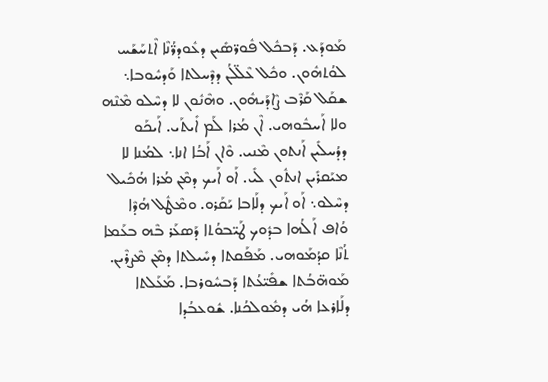ܡܰܘܕܰܥ. ܕܰܒܟܽܠ ܦܽܘܪ̈ܣܺܝܢ ܕܥܽܘܕܪ̈ܳܢܶܐ ܐܶܬܚܰܫܰܚ ܠܘܳܬܗܽܘܢ. ܘܟܽܠ ܥܶܠ̈ܠܳܢ ܕܕܶܚܠܬܐ ܘܰܕܚܽܘܒܐ܆ ܫܩܰܠ ܩܰܪܶܒ ܨܶܐܕܰܝܗܽܘܢ. ܘܗܶܢܽܘܢ ܠܐ ܕܚܶܠܘ ܡܶܢܶܗ ܘܠܐ ܐܰܚܒܽܘܗܝ. ܐܶܢ ܡܳܪܐ ܠܰܡ ܐܺܝܬܰܝ. ܐܰܝܟܰܘ ܕܕܳܚܠܺܝܢ ܐܰܢܬܘܢ ܡܶܢܝ. ܘܶܐܢ ܐܰܒܳܐ ܐܢܐ܆ ܠܡܳܢܐ ܠܐ ܡܝܰܩܪܺܝܢ ܐܢܬܽܘܢ ܠܺܝ. ܐܰܘ ܐܰܝܟ ܕܡܶܢ ܡܳܪܐ ܗܳܟܺܝܠ ܕܚܶܠܘ܆ ܐܰܘ ܐܰܝܟ ܕܠܰܐܒܐ ܝܰܩܰܪܘ. ܘܡܶܛܽܠ ܗܳܕܶܐ ܘܳܐܦ ܐܰܠܳܗܐ ܒܕܽܘܟ ܛܰܝ̈ܒܘܳܬܐ ܕܰܣܥܰܪ ܒܶܗ ܒܥܰܡܐ ܬܳܢܶܐ ܩܕܳܡܰܘܗܝ. ܡܰܦܰܩܬܐ ܕܚܺܝܠܬܐ ܕܡܶܢ ܡܶܨܪܶܝܢ. ܡܰܘܗ̈ܒܳܬܐ ܫܦܺܝ̈ܥܳܬܐ ܕܰܒܚܽܘܪܒܐ. ܡܰܥܰܠܬܐ ܕܠܰܐܪܥܐ ܗܳܝ ܕܡܽܘܠܟܳܢܐ. ܫܽܘܥܒܳܕܐ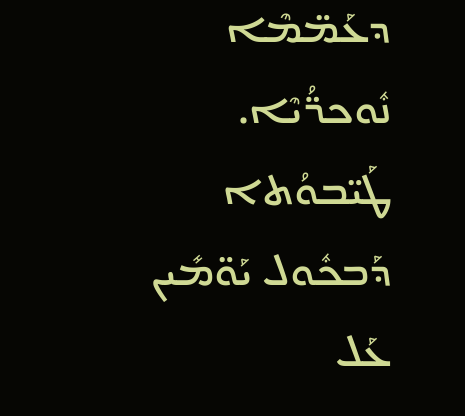ܕܥܰܡ̈ܡܶܐ ܢܽܘܟܪ̈ܳܝܶܐ. ܛܰܝ̈ܒܘܳܬܐ ܕܰܒܟܽܘܠ ܝܰܘ̈ܡܺܝܢ ܥܰܠ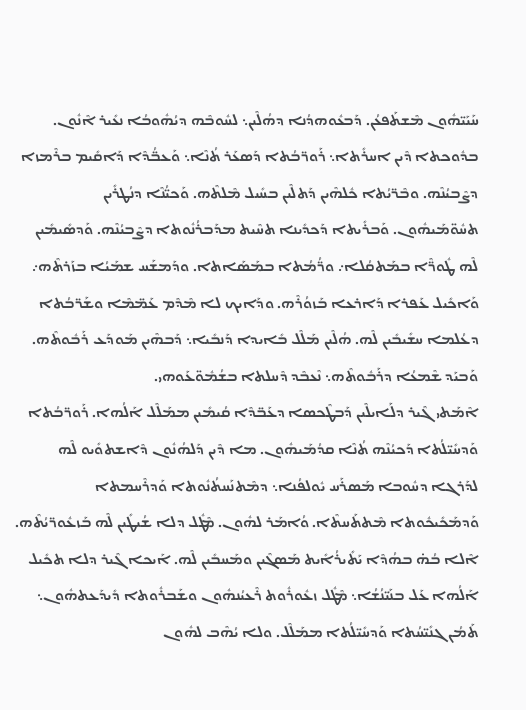ܚܰܝܰܝ̈ܗܽܘܢ ܡܶܫܬܰܦܥܳܢ. ܕܰܒܥܽܘܗܕܳܢܐ ܕܗܳܠܶܝܢ܆ ܠܚܽܘܒܶܗ ܕܝܳܗܽܘܒܳܐ ܢܥܺܝܪ ܐܶܢܽܘܢ. ܒܕܽܘܟܬܐ ܕܶܝܢ ܐܚܪܺܬܐ܆ ܪܰܘܪ̈ܒܳܬܐ ܕܰܣܥܰܪ ܬܳܢܶܐ܆ ܘܰܥܒ̈ܳܕܶܐ ܕܰܐܩܺܝܡ ܒܪܶܡܙܐ ܕܨܶܒܝܳܢܶܗ. ܘܒܶܪ̈ܝܳܬܐ ܟܽܠܗܶܝܢ ܕܰܬܠܶܝܢ ܒܚܺܝܠ ܡܶܠܬܶܗ. ܘܰܟܝ̈ܳܢܶܐ ܕܢܳܛܪܺܝܢ ܬܚܽܘ̈ܡܰܝܗܽܘܢ. ܘܰܒܪܺܝܬܐ ܕܰܟܕܺܝܢܐ ܬܚܶܝܬ ܡܕܰܒܪܳܢܽܘܬܐ ܕܨܶܒܝܳܢܶܗ. ܘܰܕܣܺܝܡܺܝܢ ܠܶܗ ܛܽܘܪ̈ܶܐ ܒܡܰܬܩܳܠܐ܇ ܘܪ̈ܳܡܳܬܐ ܒܡܰܣܰܐܬܐ. ܘܕܰܡܫܰܚ ܫܡܰܝܳܐ ܒܙܰܪܬܶܗ܇ ܘܰܐܟܺܝܠ ܥܰܦܪܐ ܕܰܐܪܥܐ ܒܰܙܘܳܪܶܗ. ܘܕܰܐܝܟ ܠܐ ܡܶܕܶܡ ܥܰܡ̈ܡܶܐ ܘܫܰܪ̈ܒܳܬܐ ܕܥܳܠܡܐ ܚܫܺܝܒܺܝܢ ܠܶܗ. ܗܳܠܶܝܢ ܡܰܠܶܠ ܒܺܐܝܕܐ ܕܰܢܒܺܝܐ܆ ܕܰܒܗܶܝܢ ܡܰܘܕܰܥ ܪܰܒܽܘܬܶܗ. ܘܰܒܝܰܕ ܫܶܡܥܳܐ ܕܪܰܒܽܘܬܶܗ܆ ܢܶܥܒܶܕ ܕܶܚܠܬܐ ܒܫܳܡܽܘ̈ܥܰܘܗܝ.
ܐܶܡܰܬܝ ܓܶܝܪ ܕܠܰܐܝܠܶܝܢ ܕܰܒܛܶܟܣܐ ܕܥܰܒ̈ܕܶܐ ܩܳܝܡܺܝܢ ܡܡܰܠܶܠ ܐܰܠܳܗܐ. ܪܰܘܪ̈ܒܳܬܐ ܘܰܕܚܺܝ̈ܠܳܬܐ ܕܰܟܝܳܢܶܗ ܬܳܢܶܐ ܩܕܳܡܰܝܗܽܘܢ. ܡܐ ܕܶܝܢ ܕܰܠܗܳܢܽܘܢ ܕܶܐܫܬܘܺܝܘ ܠܶܗ ܠܕܰܪܓܐ ܕܚܽܘܒܐ ܡܰܣܪܰܚ ܝܽܘܠܦܳܢܐ܆ ܕܡܶܬܢܰܚܬܳܢܽܘܬܐ ܘܰܕܪܶܚܡܬܐ ܘܰܕܡܰܟܺܝܟܽܘܬܐ ܡܶܬܬܰܚܬܶܐ. ܘܳܐܡܰܪ ܠܗܽܘܢ. ܡܶܛܽܠ ܕܠܐ ܫܳܝܛܺܝܢ ܠܶܗ ܒܰܙܥܽܘܪ̈ܝܳܬܶܗ. ܐܶܠܐ ܒܳܗ̇ ܒܗܳܕܶܐ ܝܰܬܺܝܪܳܐܺܝܬ ܡܰܣܓܶܝܢ ܘܡܰܚܒܺܝܢ ܠܶܗ. ܐܰܝܟܐ ܓܶܝܪ ܕܠܐ ܬܟܺܝܠ ܐܰܠܳܗܐ ܥܰܠ ܒܢܰܝ̈ܢܳܫܳܐ܆ ܡܶܛܽܠ ܙܥܽܘܪܽܘܬ ܪܶܥܝܳܢܗܽܘܢ ܘܫܰܒܪܽܘܬܐ ܕܺܝܕܰܥܬܗܽܘܢ܆ ܬܰܡܳܢ ܓܢܺܝ̈ܚܳܬܐ ܘܰܕܚܺܝ̈ܠܳܬܐ ܡܡܰܠܶܠ. ܘܠܐ ܝܳܗܶܒ ܠܗܽܘܢ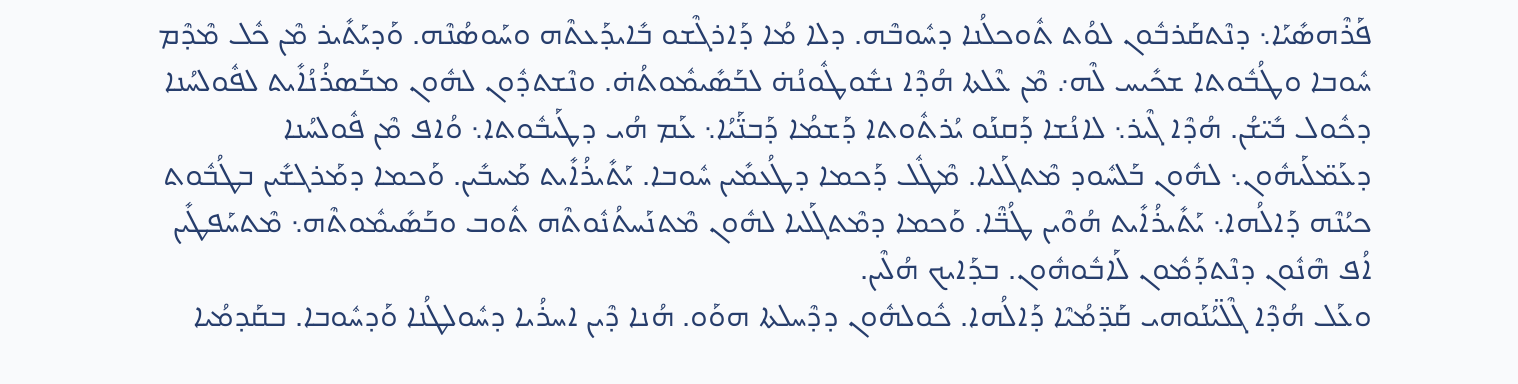ܦܰܪܶܗܣܺܝܰܐ܆ ܕܢܶܬܩܰܪܒܽܘܢ ܠܘܳܬ ܬܽܘܟܠܳܢܐ ܕܚܽܘܒܶܗ. ܕܠܐ ܡܳܐ ܕܰܐܪܓܶܫܘ ܒܺܐܝܕܰܥܬܶܗ ܘܚܰܘܣܳܢܶܗ. ܘܰܕܝܰܬܺܝܪ ܡܶܢ ܟܽܠ ܡܶܕܶܡ ܚܽܘܒܐ ܘܛܳܒܽܘܬܐ ܫܟܺܝܚ ܠܶܗ܇ ܡܶܢ ܥܶܠܬܐ ܗܳܕܶܐ ܢܫܽܘܛܽܘܢܳܗ̇ ܠܒܰܣܺܝܡܽܘܬܳܗ̇. ܘܢܶܫܬܕܽܘܢ ܠܗܽܘܢ ܡܒܰܣܪܳܢܳܐܺܝܬ ܠܦܽܘܠܚܳܢܐ ܕܟܽܘܠ ܒܺܝ̈ܫܳܢ. ܗܳܕܶܐ ܓܶܝܪ܆ ܠܐܢܳܫܐ ܕܰܩܢܰܘ ܝܳܪܬܽܘܬܐ ܕܰܫܡܳܐ ܕܰܒܢ̈ܰܝܳܐ܆ ܥܰܡ ܗܳܝ ܕܛܰܝܒܽܘܬܐ܆ ܘܳܐܦ ܡܶܢ ܦܽܘܠܚܳܢܐ ܕܥܰܡ̈ܠܰܝܗܽܘܢ܆ ܠܗܽܘܢ ܒܰܠܚܽܘܕ ܡܶܬܓܰܠܝܐ. ܡܶܛܽܠ ܕܰܟܡܐ ܕܛܳܥܡܺܝܢ ܚܽܘܒܐ. ܝܰܬܺܝܪܳܐܺܝܬ ܡܰܚܒܺܝܢ. ܘܰܟܡܐ ܕܡܰܪܓܫܺܝܢ ܒܛܳܒܽܘܬ ܟܝܳܢܶܗ ܕܰܐܠܳܗܐ܆ ܝܰܬܺܝܪܳܐܺܝܬ ܗܳܘܶܝܢ ܛܳܒ̈ܶܐ. ܘܰܟܡܐ ܕܡܶܬܓܰܠܝܐ ܠܗܽܘܢ ܡܶܬܢܰܚܬܳܢܽܘܬܶܗ ܬܽܘܒ ܘܒܰܣܺܝܡܽܘܬܶܗ܆ ܡܶܬܚܰܦܛܺܝܢ ܐܳܦ ܗܶܢܽܘܢ ܕܢܶܬܕܰܡܽܘܢ ܠܰܐܒܽܘܗܽܘܢ. ܒܕܰܐܝܟ ܗܳܠܶܝܢ.
ܘܥܰܠ ܗܳܕܶܐ ܓܶܠ̈ܝܳܢܰܘܗܝ ܩܰܕ̈ܡܳܝܶܐ ܕܰܐܠܳܗܐ. ܟܽܘܠܗܽܘܢ ܕܕܶܚܠܬܐ ܗܘܰܘ. ܗܳܢܐ ܕܶܝܢ ܐܚܪܳܝܐ ܕܚܽܘܠܛܳܢܐ ܘܰܕܚܽܘܒܐ. ܒܩܰܕܡܳܝܐ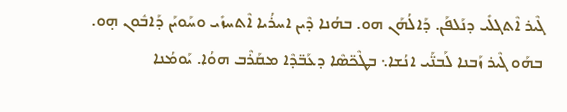ܓܶܝܪ ܐܶܬܓܠܺܝ ܕܢܰܠܦܰܢ. ܕܰܐܠܳܗܰܢ ܗܘ. ܒܗܳܢܐ ܕܶܝܢ ܐܚܪܳܝܐ ܐܶܬܚܙܺܝ ܘܚܰܘܝܰܢ ܕܰܐܒܽܘܢ ܗ̣ܘ. ܒܗܰܘ ܓܶܝܪ ܙܰܒܢܐ ܠܰܒܢ̈ܰܝ ܐܢܳܫܐ܆ ܒܛܶܟ̈ܣܶܐ ܕܥܰܒ̈ܕܶܐ ܡܩܰܪܶܒ ܗܘܳܐ. ܝܰܘܡܳܢܐ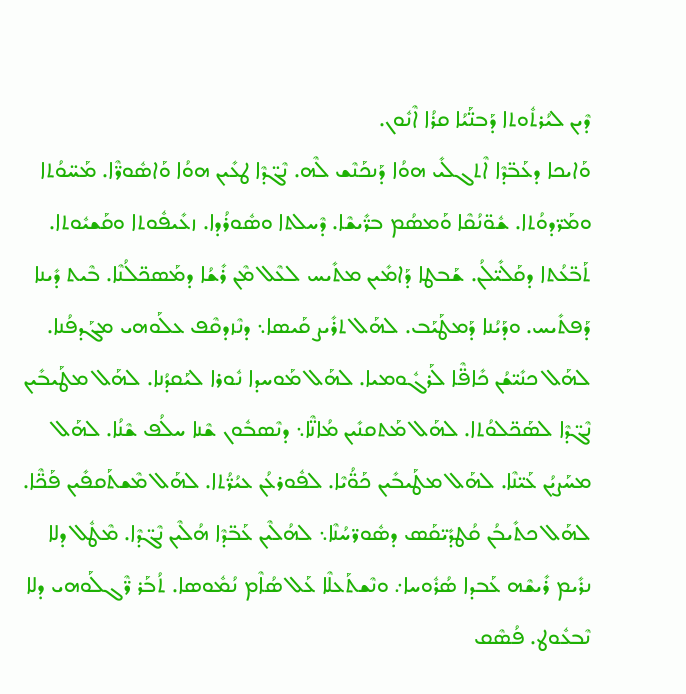ܕܶܝܢ ܠܝܳܪܬܽܘܬܐ ܕܰܒܢ̈ܰܝܳܐ ܩܪܳܐ ܐܶܢܽܘܢ.
ܘܰܐܝܟܐ ܕܥܰܒ̈ܕܶܐ ܐܶܬܓܠܺܝ ܗܘܳܐ ܕܰܢܟܰܢܶܫ ܠܶܗ. ܢܶܓ̈ܕܶܐ ܛܥܺܝܢ ܗܘܳܐ ܘܰܐܣܽܘܪ̈ܶܐ. ܡܰܚ̈ܘܳܬܐ ܘܡܰܪ̈ܕܘܳܬܐ. ܫܽܘ̈ܢܳܩܶܐ ܘܰܡܣܳܡ ܒܪ̈ܺܝܫܶܐ. ܕܶܚܠܬܐ ܘܣܽܘܪܳܕܐ. ܙܥܺܝܦܽܘܬܐ ܘܩܰܫܝܽܘܬܐ. ܬܰܒ̈ܥܳܬܐ ܕܩܰܠܺܝ̈ܠܳܢ. ܫܰܒܛܐ ܕܰܐܡܺܝܢ ܡܬܺܝܚ ܠܥܶܠ ܡܶܢ ܪܺܫܳܐ ܕܡܰܣܟ̈ܠܳܢܶܐ. ܒܶܝܬ ܕܺܝܢܐ ܕܰܦܬܺܝܚ. ܘܕܰܝܳܢܐ ܕܰܡܛܰܝܰܒ. ܠܗܰܠ ܬܪܺܝܨ ܩܰܝܣܐ܆ ܕܢܶܙܕܩܶܦ ܥܠܰܘܗܝ ܡܓܰܕܦܳܢܐ. ܠܗܰܠ ܟܢܺܝ̈ܫܳܢ ܟܺܐܦ̈ܶܐ ܠܰܪܓܽܘܡܝܐ. ܠܗܰܠ ܡܰܘܚܕܐ ܢܽܘܪܐ ܠܝܰܩܕܳܢܐ. ܠܗܰܠ ܡܛܰܝܒܺܝܢ ܢܶܓ̈ܕܶܐ ܠܣܰܟ̈ܠܘܳܬܐ. ܠܗܰܠ ܡܰܬܩܢܺܝܢ ܡܳܐܢ̈ܶܐ܆ ܕܢܶܣܒܽܘܢ ܫܶܢܐ ܚܠܳܦ ܫܶܢܳܐ. ܠܗܰܠ ܡܚܰܨܝܳܢ ܥܰܝ̈ܢܶܐ. ܠܗܰܠ ܡܛܰܝܒܺܝܢ ܟܰܘ̈ܳܝܶܐ. ܠܦܽܘܪܥܳܢ ܥܝܳܪ̈ܳܬܐ. ܠܗܰܠ ܡܶܫܬܰܩܦܺܝܢ ܦܰܟ̈ܶܐ. ܠܗܰܠ ܟܬܺܝܒܳܢ ܩܳܛܕܺܝ̈ܩܰܣ ܕܣܽܘܪ̈ܚܳܢܶܐ܆ ܠܗܳܠܶܝܢ ܥܰܒ̈ܕܶܐ ܗܳܠܶܝܢ ܢܶܓ̈ܕܶܐ. ܡܶܛܽܠ ܕܠܐ ܢܪܺܝܡ ܪܺܝܫܶܗ ܥܰܒܕܐ ܣܳܪܽܘܚܐ܇ ܘܢܶܫܬܰܥܠܶܐ ܥܰܠ ܣܳܐܶܡ ܢܳܡܽܘܣܐ. ܬܳܒܰܪ ܪ̈ܶܓܠܰܘܗܝ ܕܠܐ ܢܶܒܥܽܘܛ. ܦܳܣܶܩ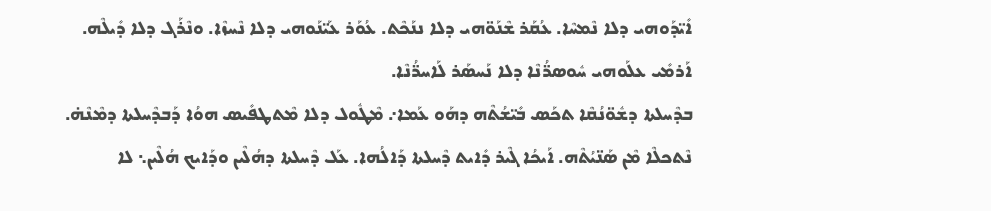ܐܺܝ̈ܕܰܘܗܝ ܕܠܐ ܢܶܡܚܶܐ. ܥܳܩܰܪ ܫܶܢܰܘ̈ܗܝ ܕܠܐ ܢܢܰܟܶܬ. ܥܳܘܰܪ ܥܰܝ̈ܢܰܘܗܝ ܕܠܐ ܢܶܚܙܶܐ. ܘܢܶܪܰܓ ܕܠܐ ܕܺܝܠܶܗ. ܐܰܪܡܺܝ ܥܠܰܘܗܝ ܚܽܘܣܪ̈ܳܢܶܐ ܕܠܐ ܢܰܚܣܰܪ ܠܰܐܚܪ̈ܳܢܶܐ.
ܒܕܶܚܠܬܐ ܕܫܽܘ̈ܢܳܩܶܐ ܬܟܰܣ ܒܺܝ̈ܫܳܬܶܗ ܕܗܰܘ ܥܰܡܐ܇ ܡܶܛܽܘܠ ܕܠܐ ܡܶܬܛܦܺܝܣ ܗܘܳܐ ܕܰܒܕܶܚܠܬܐ ܕܡܶܢܶܗ̇. ܢܶܬܟܠܶܐ ܡܶܢ ܣܰܢ̈ܝܳܬܶܗ. ܐܰܝܟܳܐ ܓܶܝܪ ܕܺܐܝܬ ܕܶܚܠܬܐ ܕܰܐܠܳܗܐ. ܥܰܠ ܕܶܚܠܬܐ ܕܗܳܠܶܝܢ ܘܕܰܐܝܟ ܗܳܠܶܝܢ܆ ܠܐ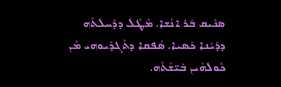ܣܢܺܝܩ ܒܰܪ ܐܢܳܫܐ. ܡܶܛܽܠ ܕܕܶܚܠܬܶܗ ܕܕܰܝܳܢܐ ܟܰܣܝܐ. ܣܳܦܩܐ ܕܬܶܓܕܺܝܘܗܝ ܡܶܢ ܟܽܘܠܗܶܝܢ ܒܺܝ̈ܫܳܬܶܗ.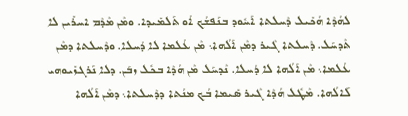ܠܗܳܕܶܐ ܗܳܟܺܝܠ ܕܶܚܠܬܐ ܐܰܚܽܘܕ ܒܢܰܦܫܳܟ ܐܳܘ ܬܰܠܡܺܝܕܐ. ܘܡܶܢ ܡܶܕܶܡ ܐܚܪܺܝܢ ܠܐ ܬܶܕܚܰܠ. ܕܶܚܠܬܐ ܓܶܝܪ ܕܡܶܢ ܐܰܠܳܗܐ܆ ܡܶܢ ܥܳܠܡܐ ܠܐ ܕܳܚܠܐ. ܘܕܶܚܠܬܐ ܕܡܶܢ ܥܳܠܡܐ܆ ܡܶܢ ܐܰܠܳܗܐ ܠܐ ܕܳܚܠܐ. ܢܶܕܚܰܠ ܡܶܢ ܗܳܕܶܐ ܒܟܽܠ ܙܒܰܢ. ܕܠܐ ܢܰܪܓܙܺܝܘܗܝ ܠܰܐܠܳܗܐ. ܡܶܛܽܠ ܗܳܕܶܐ ܓܶܝܪ ܣܺܝܡܐ ܒܳܟ ܡܢܳܬܐ ܕܕܶܚܠܬܐ܆ ܕܡܶܢ ܐܰܠܳܗܐ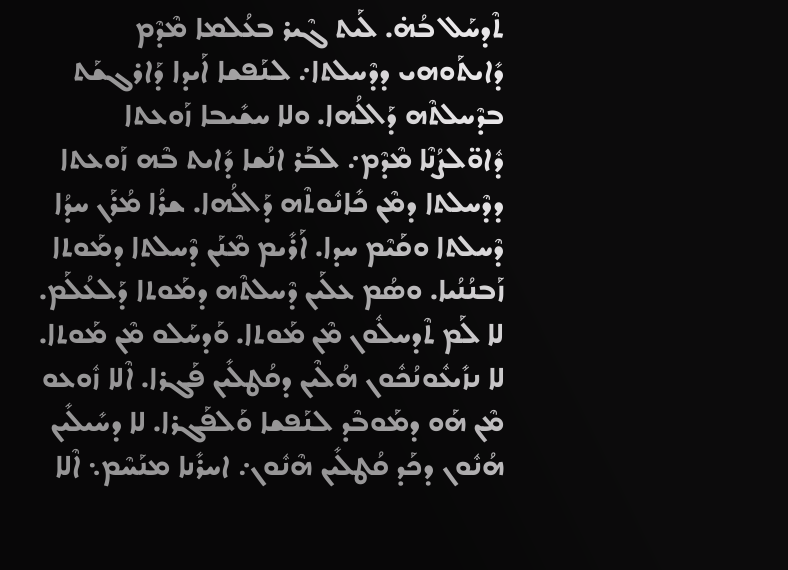ܬܶܕܚܰܠ ܒܳܗ̇. ܠܰܝܬ ܓܶܝܪ ܒܥܳܠܡܐ ܡܶܕܶܡ ܕܺܐܝܬܰܘܗܝ ܕܕܶܚܠܬܐ܇ ܠܢܰܦܫܐ ܐܰܝܕܐ ܕܰܐܪܓܫܰܬ ܒܕܶܚܠܬܶܗ ܕܰܐܠܳܗܐ. ܘܠܐ ܚܫܺܝܒܐ ܙܰܘܥܬܐ ܕܽܐܘ̈ܠܨܳܢܶܐ ܡܶܕܶܡ܇ ܠܒܰܪ ܐܢܳܫܐ ܕܺܐܝܬ ܒܶܗ ܙܰܘܥܬܐ ܕܕܶܚܠܬܐ ܕܡܶܢ ܟܺܐܢܽܘܬܶܗ ܕܰܐܠܳܗܐ. ܫܪܳܐ ܡܳܪܰܢ ܚܕܳܐ ܕܶܚܠܬܐ ܘܩܰܝܶܡ ܚܕܐ. ܐܰܪܺܝܡ ܡܶܢܰܢ ܕܶܚܠܬܐ ܕܡܰܘܬܐ ܙܰܒܢܳܢܳܝܐ. ܘܣܳܡ ܥܠܰܝܢ ܕܶܚܠܬܶܗ ܕܡܰܘܬܐ ܕܰܠܥܳܠܰܡ. ܠܐ ܠܰܡ ܬܶܕܚܠܽܘܢ ܡܶܢ ܡܰܘܬܐ. ܘܰܕܚܰܠܘ ܡܶܢ ܡܰܘܬܐ. ܠܐ ܢܙܺܝܥܽܘܢܳܟܽܘܢ ܗܳܠܶܝܢ ܕܩܳܛܠܺܝܢ ܦܰܓܪܐ. ܐܶܠܐ ܙܽܘܥܘ ܡܶܢ ܗܰܘ ܕܡܰܘܒܶܕ ܠܢܰܦܫܐ ܘܰܠܦܰܓܪܐ. ܠܐ ܕܚܺܝܠܺܝܢ ܗܳܢܽܘܢ ܕܟܰܕ ܩܳܛܠܺܝܢ ܗܶܢܽܘܢ܇ ܐܚܪܺܢܐ ܡܢܰܚܶܡ܆ ܐܶܠܐ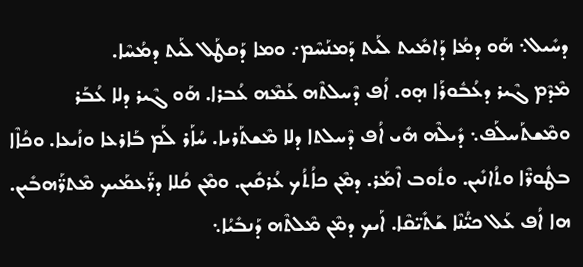ܕܚܺܝܠ܆ ܗܰܘ ܕܡܳܐ ܕܰܐܡܺܝܬ ܠܰܝܬ ܕܰܡܢܰܚܶܡ܇ ܘܡܐ ܕܰܩܛܰܠ ܠܰܝܬ ܕܡܳܚܶܐ.
ܡܶܕܶܡ ܓܶܝܪ ܕܥܳܒܽܘܪܰܐ ܗ̣ܘ. ܐܳܦ ܕܶܚܠܬܶܗ ܥܰܡܶܗ ܥܳܒܪܐ. ܗܰܘ ܓܶܝܪ ܕܠܐ ܥܳܒܰܪ ܘܡܶܫܬܰܚܠܰܦ܆ ܕܺܝܠܶܗ ܗܺܝ ܐܳܦ ܕܶܚܠܬܐ ܕܠܐ ܡܶܫܬܰܪܝܐ. ܚܳܐܰܪ ܠܰܡ ܒܰܐܪܥܐ ܘܙܳܝܥܐ. ܘܟܳܐܶܐ ܒܛܽܘܪ̈ܶܐ ܘܬܳܐܢܺܝܢ. ܘܬܽܘܒ ܐܶܡܰܪ. ܕܡܶܢ ܟܐܳܬܳܟ ܥܳܪܩܺܝܢ. ܘܡܶܢ ܩܳܠܐ ܕܪ̈ܰܥܡܰܝܟ ܡܶܬܪ̈ܰܗܒܺܝܢ.
ܗܐ ܐܳܦ ܥܰܠ ܟܝ̈ܳܢܶܐ ܫܰܬܺܝ̈ܩܶܐ. ܐܰܝܟ ܕܡܶܢ ܡܶܠܬܶܗ ܕܰܢܒܺܝܳܐ܆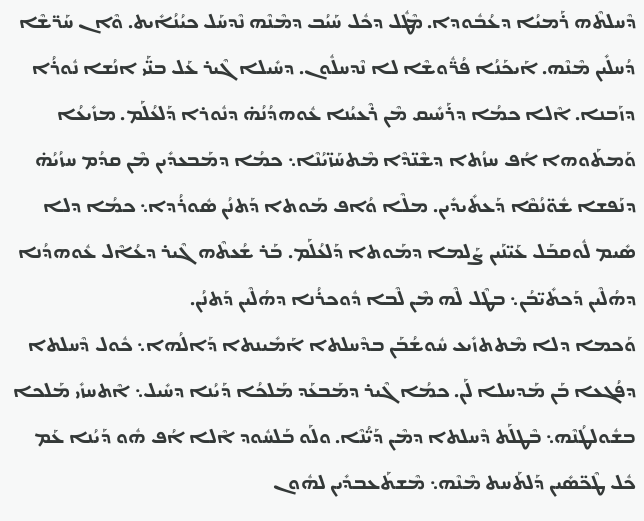ܕܶܚܠܬܶܗ ܪܰܡܝܳܐ ܕܥܳܒܽܘܕܐ. ܡܶܛܽܠ ܕܟܽܠ ܚܰܝܳܒ ܕܡܶܢܶܗ ܢܶܕܚܰܠ ܟܝܳܢܳܐܺܝܬ. ܘܶܐܢ ܚܰܪ̈ܫܶܐ ܕܳܚܠܺܝܢ ܡܶܢܶܗ. ܐܰܝܟܰܢܳܐ ܦܳܪ̈ܽܘܫܶܐ ܠܐ ܢܶܕܚܠܽܘܢ. ܕܚܺܝܠܐ ܓܶܝܪ ܥܰܠ ܒܢ̈ܰܝ ܐܢܳܫܐ ܢܽܘܪܳܐ ܕܙܰܒܢܐ. ܐܶܠܐ ܟܡܳܐ ܕܪܰܚܺܝܩ ܡܶܢ ܪܶܥܝܳܢܐ ܥܽܘܗܕܳܢܳܗ̇ ܕܢܽܘܪܐ ܕܰܠܥܳܠܰܡ. ܡܙܺܝܥܳܐ ܘܰܡܬܰܘܗܐ ܐܳܦ ܚܙܳܬܐ ܕܫܶܢ̈ܕܶܐ ܡܶܬܚܰܙ̈ܝܳܢܶܐ܆ ܟܡܳܐ ܕܡܰܒܥܕܺܝܢ ܡܶܢ ܩܕܳܡ ܚܙܳܝܳܗ̇ ܕܢܰܦܫܐ ܫܽܘ̈ܢܳܩܶܐ ܕܰܥܬܺܝܕܺܝܢ. ܡܠܶܐ ܘܳܐܦ ܡܰܘܬܐ ܕܰܬܢܳܢ ܣܽܘܪܳܕܐ܆ ܟܡܳܐ ܕܠܐ ܣܺܝܡ ܠܽܘܩܒܰܠ ܥܰܝ̈ܢܰܝܢ ܨܰܠܡܐ ܕܡܰܘܬܐ ܕܰܠܥܳܠܰܡ. ܒܰܪ ܫܳܥܬܶܗ ܓܶܝܪ ܕܥܳܐܶܠ ܥܽܘܗܕܳܢܐ ܕܗܳܠܶܝܢ ܕܰܟܬܺܝ̈ܒܳܢ܆ ܒܛܶܠ ܠܶܗ ܡܶܢ ܠܶܒܐ ܕܽܘܟܪܳܢܐ ܕܗܳܠܶܝܢ ܕܰܬܢܳܢ.
ܘܰܟܡܐ ܕܠܐ ܡܶܬܬܙܺܝܥ ܚܽܘܫܳܒܰܢ ܒܕܶܚܠܬܐ ܐܰܡܺܝܢܬܐ ܕܰܐܠܳܗܐ܆ ܟܽܘܠ ܕܶܚܠܬܐ ܕܦܳܓܥܐ ܒܰܢ ܡܰܕܚܠܐ ܠܰܢ. ܟܡܳܐ ܓܶܝܪ ܕܡܰܒܥܰܕ ܡܰܠܟܳܐ ܕܰܝܳܢܐ ܕܚܺܝܠ܆ ܐܶܬܚܙܺܝ ܡܰܠܟܐ ܒܫܽܘܠܛܳܢܶܗ܆ ܒܶܛܠܰܬ ܕܶܚܠܬܐ ܕܡܶܢ ܕܰܝ̈ܳܢܶܐ. ܘܠܰܘ ܒܰܠܚܽܘܕ ܐܶܠܐ ܐܳܦ ܗܽܘ ܕܰܝܳܢܐ ܥܰܡ ܟܽܠ ܛܶܟ̈ܣܺܝܢ ܕܰܠܬܰܚܬ ܡܶܢܶܗ܆ ܡܶܫܬܰܥܒܕܺܝܢ ܠܗܽܘܢ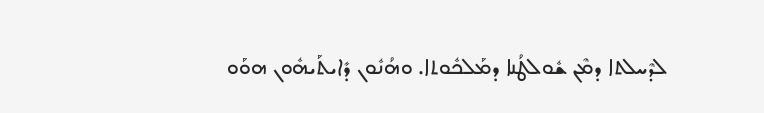ܠܕܶܚܠܬܐ ܕܡܶܢ ܫܽܘܠܛܳܢܐ ܕܡܰܠܟܽܘܬܐ. ܘܗܳܢܽܘܢ ܕܺܐܝܬܰܝܗܽܘܢ ܗܘܰܘ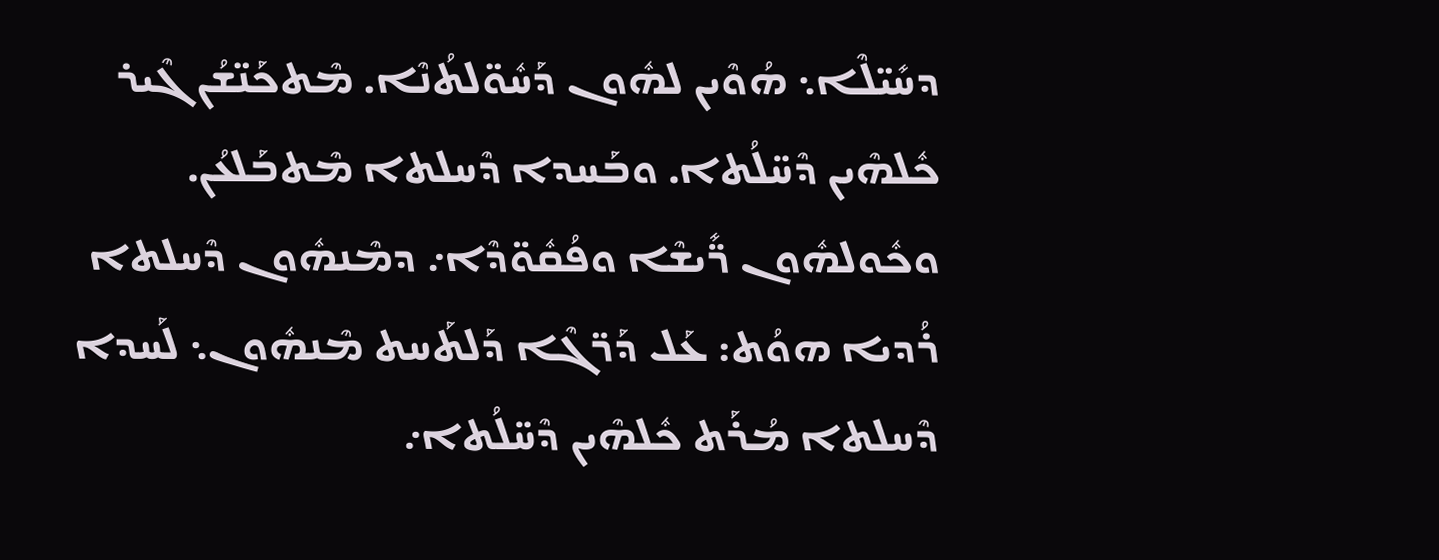ܕܚܺܝ̈ܠܶܐ܆ ܗܳܘܶܝܢ ܠܗܽܘܢ ܕܰܚܽܘ̈ܠܬܳܢܶܐ. ܡܶܬܟܰܢ̈ܫܳܢ ܓܶܝܪ ܟܽܠܗܶܝܢ ܕܶܚ̈ܠܳܬܐ. ܘܒܰܚܕܐ ܕܶܚܠܬܐ ܡܶܬܒܰܠܥܳܢ. ܘܟܽܘܠܗܽܘܢ ܪ̈ܺܝܫܶܐ ܘܦܳܩܽܘ̈ܕܶܐ܇ ܕܡܶܢܗܽܘܢ ܕܶܚܠܬܐ ܪܳܕܝܐ ܗܘܳܬ: ܥܰܠ ܕܰܪ̈ܓܶܐ ܕܰܠܬܰܚܬ ܡܶܢܗܽܘܢ܆ ܠܰܚܕܐ ܕܶܚܠܬܐ ܡܳܪܰܬ ܟܽܠܗܶܝܢ ܕܶܚ̈ܠܳܬܐ܇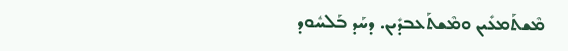ܡܶܫܬܰܡܥܺܝܢ ܘܡܶܫܬܰܥܒܕܺܝܢ. ܕܚܰܕ ܒܰܠܚܽܘܕ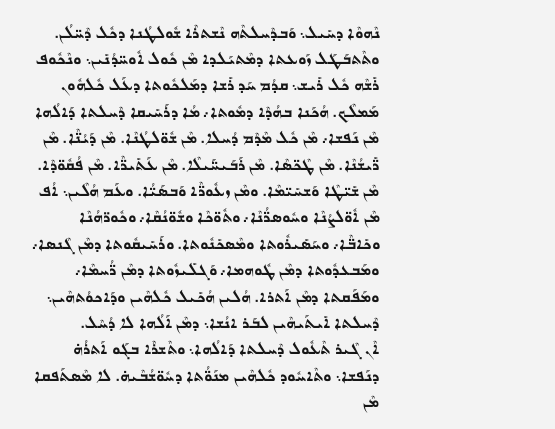ܢܶܗܘܶܐ ܕܚܺܝܠ܆ ܘܰܒܕܶܚܠܬܶܗ ܢܶܫܬܪܶܐ ܫܽܘܠܛܳܢܐ ܕܟܽܠ ܕܶܚ̈ܠܳܢ. ܘܬܶܬܒܰܛܰܠ ܙܰܘܥܬܐ ܕܡܶܬܝܰܠܕܐ ܡܶܢ ܟܽܘܠ ܐܽܘܚ̈ܕܳܢܺܝܢ܆ ܘܢܶܟܽܘܦ ܪܺܫܶܗ ܟܽܠ ܪܺܝܫ܆ ܩܕܳܡ ܚܰܕ ܪܺܫܐ ܕܡܰܠܟܽܘܬܐ ܕܥܰܠ ܟܽܠܗܽܘܢ ܡܰܡܠܶܟ. ܗܳܟܰܢܐ ܒܗܳܕܶܐ ܕܡܽܘܬܐ܇ ܡܳܐ ܕܪܰܚܺܝܩܐ ܕܶܚܠܬܐ ܕܰܐܠܳܗܐ ܡܶܢ ܢܰܦܫܐ܇ ܡܶܢ ܟܽܠ ܡܶܕܶܡ ܕܳܚܠܐ. ܡܶܢ ܫܽܘ̈ܠܛܳܢܶܐ. ܡܶܢ ܕܰܝܳܢ̈ܶܐ. ܡܶܢ ܪ̈ܺܝܫܳܢܶܐ. ܡܶܢ ܛܶܟ̈ܣܶܐ. ܡܶܢ ܪܰܒܰܝܚ̈ܰܝܠܶܐ. ܡܶܢ ܥܰܬܺܝܪ̈ܶܐ. ܡܶܢ ܦܳܩܽܘ̈ܕܶܐ. ܡܶܢ ܫܺܝ̈ܛܶܐ ܘܰܫܚܺܝ̈ܡܶܐ. ܘܡܶܢ ܙܥܽܘܪ̈ܶܐ ܘܰܒܣܰܝ̈ܳܐ. ܘܥܰܡ ܗܳܠܶܝܢ܆ ܐܳܦ ܡܶܢ ܐܽܘ̈ܠܨܳܢܶܐ ܘܚܽܘܣܪ̈ܳܢܶܐ܇ ܘܬܽܘ̈ܟܶܐ ܘܫܽܘ̈ܢܳܩܶܐ܇ ܘܟܽܘܪ̈ܗܳܢܶܐ ܘܟܺܐܒ̈ܶܐ܇ ܘܚܰܣܺܝܪܽܘܬܐ ܘܡܶܣܟܺܢܽܘܬܐ. ܘܪܰܚܺܝܩܽܘܬܐ ܕܡܶܢ ܓܶܢܣܐ܇ ܘܡܰܒܥܕܽܘܬܐ ܕܡܶܢ ܛܽܘܗܡܐ܇ ܘܰܓܠܺܝܙܽܘܬܐ ܕܡܶܢ ܪ̈ܳܚܡܶܐ܇ ܘܡܰܦܰܩܬܐ ܕܡܶܢ ܐܰܬܪܐ. ܗܳܠܝܢ ܗܳܟܺܝܠ ܟܽܠܗܶܝܢ ܘܕܰܐܟܘܳܬܗܶܝܢ܆ ܕܶܚܠܬܐ ܐܺܝܬܰܝܗܶܝܢ ܠܒܰܪ ܐܢܳܫܐ܆ ܕܡܶܢ ܐܰܠܳܗܐ ܠܐ ܕܳܚܶܠ.
ܐܶܢ ܓܶܝܪ ܬܶܥܽܘܠ ܕܶܚܠܬܐ ܕܰܐܠܳܗܐ܆ ܘܬܶܫܪܶܐ ܒܓܰܘ ܐܰܬܪܳܗ̇ ܕܢܰܦܫܐ܆ ܘܬܶܐܚܽܘܕ ܟܽܠܗܶܝܢ ܡܢܰܘ̈ܳܬܐ ܕܚܽܘ̈ܫܳܒܶܝܗ̇. ܠܐ ܡܶܣܬܰܦܩܐ ܡܶܢ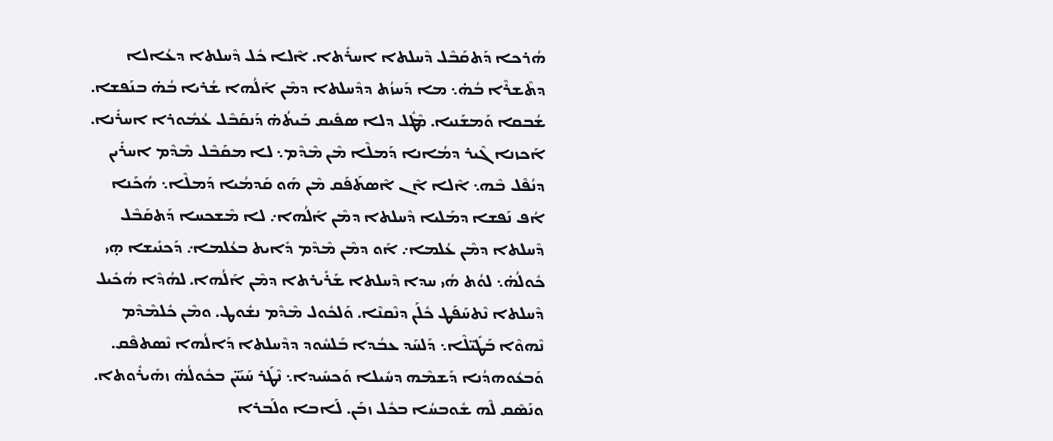ܗܳܪܟܐ ܕܰܬܩܰܒܶܠ ܕܶܚܠܬܐ ܐܚܪܺܬܐ. ܐܶܠܐ ܟܽܠ ܕܶܚܠܬܐ ܕܥܳܐܠܐ ܕܬܶܫܪܶܐ ܒܳܗ̇܆ ܡܐ ܕܰܚܙܳܬ ܕܕܶܚܠܬܐ ܕܡܶܢ ܐܰܠܳܗܐ ܫܳܪܝܐ ܒܳܗ̇ ܒܢܰܦܫܐ. ܫܳܒܩܐ ܘܰܡܫܰܢܝܐ. ܡܶܛܽܠ ܕܠܐ ܣܦܺܝܩ ܒܰܝܬܳܗ̇ ܕܰܢܩܰܒܶܠ ܥܳܡܽܘܪܐ ܐܚܪܺܢܐ. ܐܰܟܙܢܐ ܓܶܝܪ ܕܡܳܐܢܐ ܕܰܡܠܶܐ ܡܶܢ ܡܶܕܶܡ܆ ܠܐ ܡܩܰܒܶܠ ܡܶܕܶܡ ܐܚܪܺܝܢ ܕܢܳܦܶܠ ܒܶܗ܆ ܐܶܠܐ ܐܶܢ ܐܶܣܬܰܦܰܩ ܡܶܢ ܗܰܘ ܩܰܕܡܳܝܐ ܕܰܡܠܶܐ܆ ܗܳܟܰܢܐ ܐܳܦ ܢܰܦܫܐ ܕܡܰܠܝܐ ܕܶܚܠܬܐ ܕܡܶܢ ܐܰܠܳܗܐ܇ ܠܐ ܡܶܫܟܚܐ ܕܰܬܩܰܒܶܠ ܕܶܚܠܬܐ ܕܡܶܢ ܥܳܠܡܐ܇ ܐܰܘ ܕܡܶܢ ܡܶܕܶܡ ܕܺܐܝܬ ܒܥܳܠܡܐ܇ ܕܰܟܢܺܝܫܐ ܗ̣ܝ ܟܽܘܠܳܗ̇܆ ܠܘܳܬ ܗܳܝ ܚܕܐ ܕܶܚܠܬܐ ܫܰܪܺܝܪܬܐ ܕܡܶܢ ܐܰܠܳܗܐ. ܠܗܳܕܶܐ ܗܳܟܺܝܠ ܕܶܚܠܬܐ ܢܶܬܚܰܦܰܛ ܟܽܠܰܢ ܕܢܶܩܢܶܐ. ܘܰܠܟܽܘܠ ܡܶܕܶܡ ܢܫܽܘܛ. ܘܡܶܢ ܟܽܠܡܶܕܶܡ ܢܶܗܘܶܐ ܒܰܛܺܝ̈ܠܶܐ܆ ܕܰܠܚܰܕ ܥܒܳܕܐ ܒܰܠܚܽܘܕ ܕܕܶܚܠܬܐ ܕܰܐܠܳܗܐ ܢܶܣܬܦܶܩ. ܘܰܒܥܽܘܗܕܳܢܐ ܕܰܫܡܶܗ ܕܚܺܝܠܐ ܘܰܟܚܺܝܕܐ܆ ܢܶܛܰܪ ܚܰܝܰܝ̈ܢ ܒܟܽܘܠܳܗ̇ ܙܗܺܝܪܽܘܬܐ. ܘܢܰܣܶܩ ܠܶܗ ܫܽܘܒܚܳܐ ܒܟܽܠ ܙܒܰܢ. ܠܰܐܒܐ ܘܠܰܒܪܐ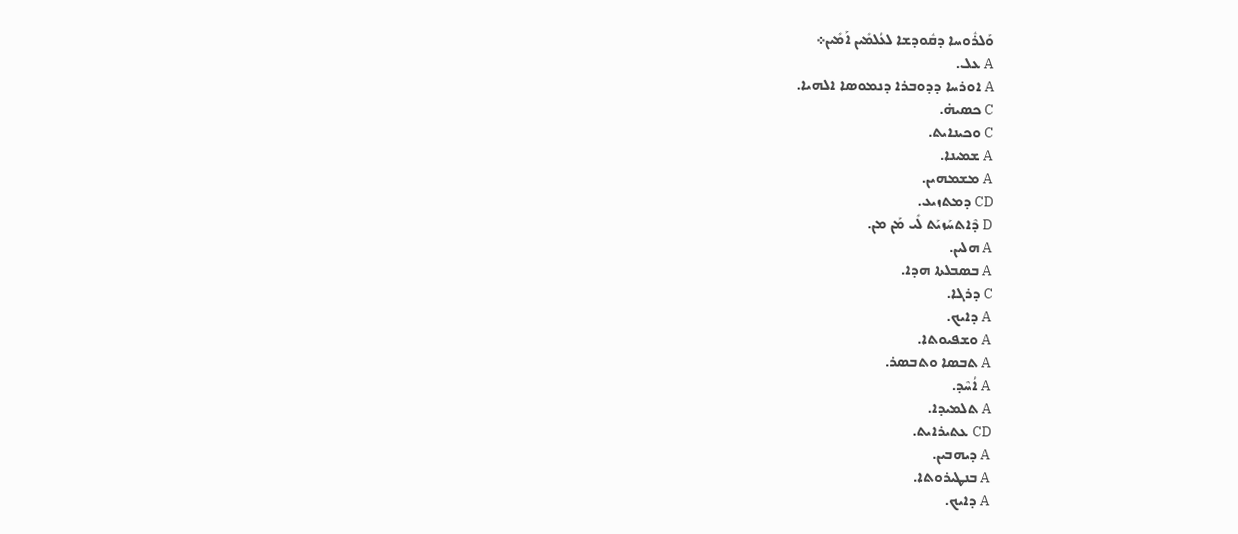ܘܰܠܪܽܘܚܐ ܕܩܽܘܕܫܐ ܠܥܳܠܡܺܝܢ ܐܰܡܺܝܢ܀
A ܥܠ.
A ܐܘܪܚܐ ܕܕܘܒܪܐ ܕܢܡܘܣܐ ܐܠܗܝܐ.
C ܟܣܝܗ̇.
C ܘܟܝܢܐܝܬ.
A ܫܡܝܢܐ.
A ܡܫܡܗܝܢ.
CD ܕܡܬܙܝܥ.
D ܕܶܐܬܚܰܙܝܰܬ ܠܺܝ ܡܰܢ ܡܢ.
A ܗܠܝܢ.
A ܒܣܒܠܬܐ ܗܕܐ.
C ܕܪܓܐ.
A ܕܐܝܟ.
A ܘܫܦܝܘܬܐ.
A ܬܒܣܐ ܘܬܒܣܪ.
A ܐܳܚܶܕ.
A ܬܠܡܝܕܐ.
CD ܥܬܝܪܐܝܬ.
A ܕܝܗܒܝܢ.
A ܒܢܛܝܪܘܬܐ.
A ܕܐܝܟ.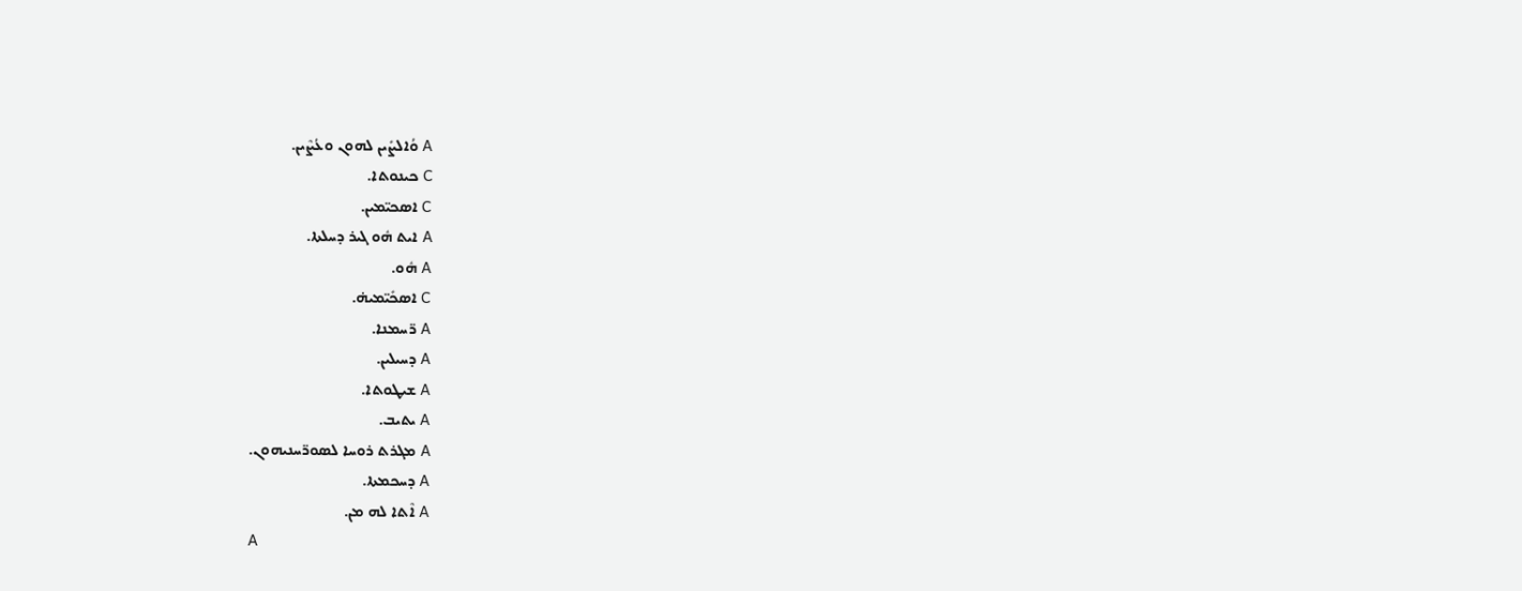A ܘܳܐܠܨܺܝܢ ܠܗܘܢ ܘܥܳܨܶܝܢ.
C ܟܝܢܘܬܐ.
C ܐܣܟܝ̈ܡܝܢ.
A ܐܝܬ ܗܽܘ ܓܝܪ ܕܚܠܬܐ.
A ܗܽܘ.
C ܐܣܟܺܝ̈ܡܝܗ̇.
A ܖ̈ܚܡܢܐ.
A ܕܚܝܠܝܢ.
A ܫܝܛܘܬܐ.
A ܝܬܝܒ.
A ܡܓܪܬ ܪܘܚܐ ܠܣܘܖ̈ܚܢܝܗܘܢ.
A ܕܚܟܡܬܐ.
A ܐܶܬܐ ܠܗ ܡܢ.
A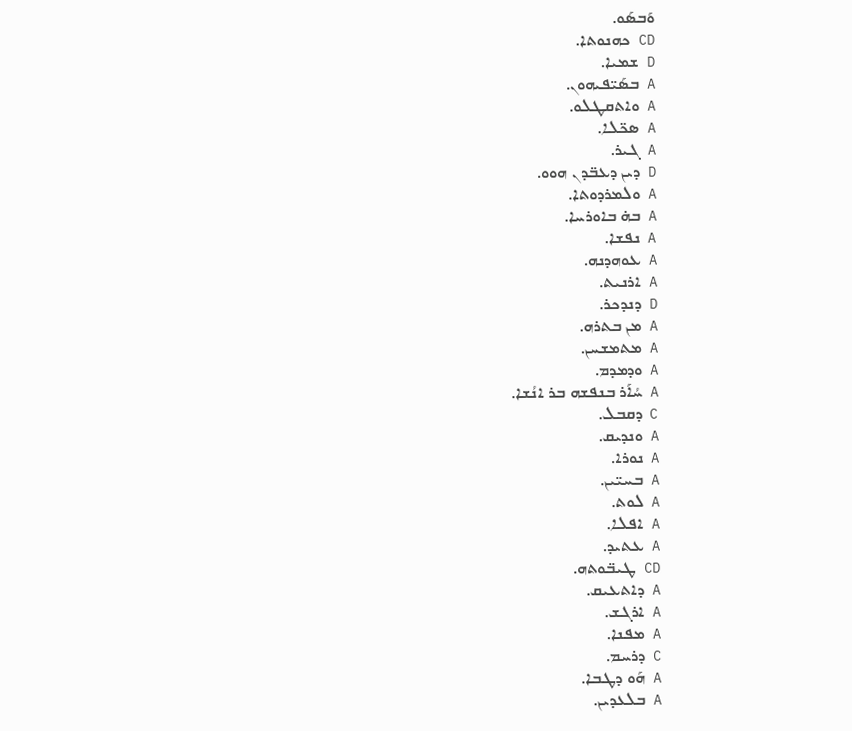ܘܰܒܣܰܘ.
CD ܟܗܢܘܬܐ.
D ܫܡܝܐ.
A ܒܣܰܝ̈ܦܝܗܘܢ.
A ܘܐܬܩܛܠܘ.
A ܣܟ̈ܠܐ.
A ܓܝܪ.
D ܕܝܢ ܕܥܒ̈ܕܢ ܗܘܘ.
A ܘܠܡܪܕܘܬܐ.
A ܒܗ̇ ܒܐܘܪܚܐ.
A ܢܦܫܐ.
A ܥܘܗܕܢܗ.
A ܐܪܢܝܬ.
D ܕܢܕܟܪ.
A ܡܢ ܒܬܪܗ.
A ܡܬܡܫܚܢ.
A ܘܕܡܕܡ.
A ܚܳܐܰܪ ܒܢܦܫܗ ܒܪ ܐܢܳܫܐ.
C ܕܩܒܠ.
A ܘܢܕܝܩ.
A ܢܘܪܐ.
A ܒܚܝ̈ܝܢ.
A ܠܘܬ.
A ܐܦܠܐ.
A ܥܬܝܕ.
CD ܛܝܒ̈ܘܬܗ.
A ܕܐܬܥܝܩ.
A ܐܪܓܫ.
A ܡܦܢܐ.
C ܕܪܚܡ.
A ܗܰܘ ܕܛܒܐ.
A ܒܠܥܕܝܢ.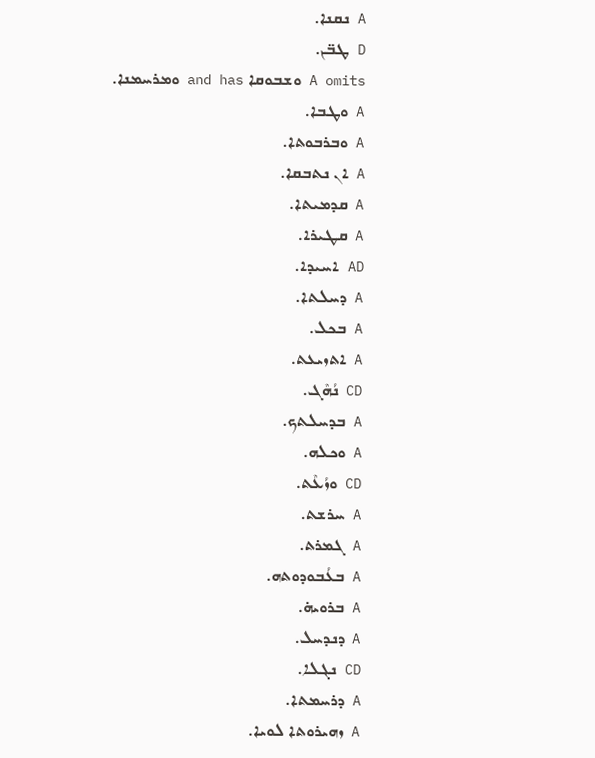A ܢܩܢܐ.
D ܛܒ̈ܢ.
A omits ܘܫܒܘܩܐ and has ܘܡܪܚܡܢܐ.
A ܘܛܒܐ.
A ܘܒܪܒܘܬܐ.
A ܐܢ ܢܬܒܩܐ.
A ܩܕܡܝܬܐ.
A ܩܛܝܪܐ.
AD ܐܚܝܕܐ.
A ܕܚܠܬܐ.
A ܒܟܠ.
A ܐܬܙܝܥܬ.
CD ܢܳܗܶܓ.
A ܒܕܚܠܬܟ.
A ܘܟܠܗ.
CD ܘܙܳܥܶܬ.
A ܚܪܫܬ.
A ܓܡܪܬ.
A ܒܥܳܒܘܕܘܬܗ.
A ܒܪܘܝܗ̇.
A ܕܢܕܚܠ.
CD ܢܓܠܐ.
A ܕܪܚܡܬܐ.
A ܙܗܝܪܘܬܐ ܠܘܝܐ.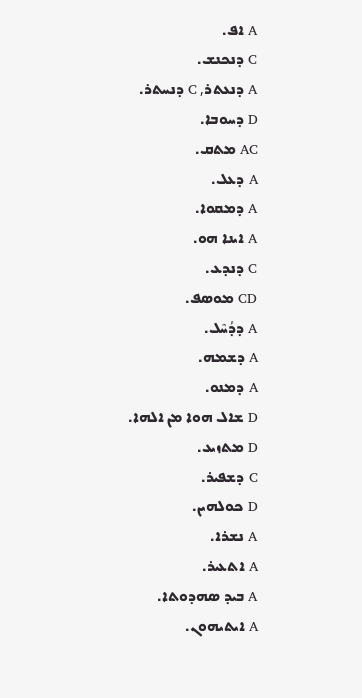A ܐܦ.
C ܕܢܟܢܫ.
A ܕܢܥܬܪ, C ܕܢܚܬܪ.
D ܕܚܘܒܐ.
AC ܡܬܩ.
A ܕܥܠ.
A ܕܡܩܘܐ.
A ܐܝܢܐ ܗܘ.
C ܕܢܕܥ.
CD ܡܘܣܦ.
A ܕܕܳܚܶܠ.
A ܕܫܡܗ.
A ܕܡܢܘ.
D ܫܐܠ ܗܘܐ ܡܢ ܐܠܗܐ.
D ܡܬܙܝܥ.
C ܕܫܦܝܪ.
D ܟܘܠܗܝܢ.
A ܢܫܪܐ.
A ܐܬܥܝܪ.
A ܒܝܕ ܣܗܕܘܬܐ.
A ܐܝܬܝܗܘܢ.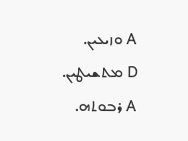A ܘܙܝܥܝܢ.
D ܡܬܫܝܛܝܢ.
A ܪܒܘܬܗ.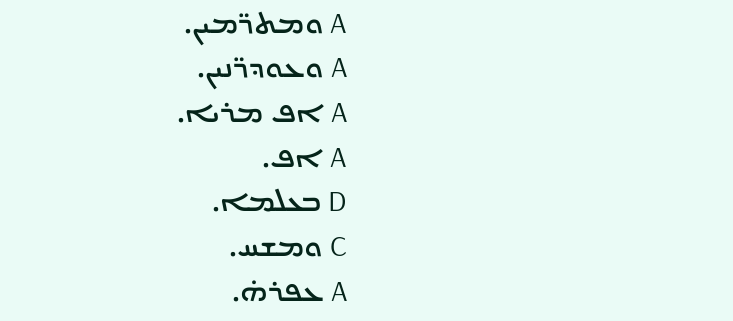A ܘܡܬܖ̈ܡܝܢ.
A ܘܥܘܕܖ̈ܢܝܢ.
A ܐܦ ܡܪܝܐ.
A ܐܦ.
D ܒܥܠܡܐ.
C ܘܡܫܚ.
A ܥܦܪܗ̇.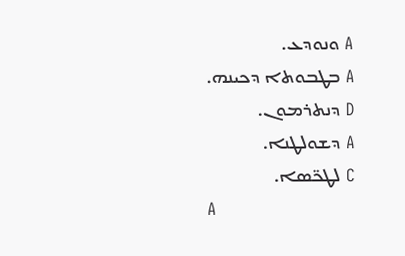A ܘܢܘܕܥ.
A ܒܛܒܘܬܐ ܕܟܝܢܗ.
D ܕܢܬܪܡܘܢ.
A ܕܫܘܠܛܢܐ.
C ܠܛܟ̈ܣܐ.
A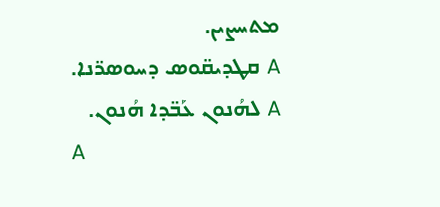ܡܬܚܨܝܢ.
A ܩܛܕܝܩ̈ܘܣ ܕܚܘܣܖ̈ܢܐ.
A ܠܗܳܢܘܢ ܥܰܒ̈ܕܐ ܗܳܢܘܢ.
A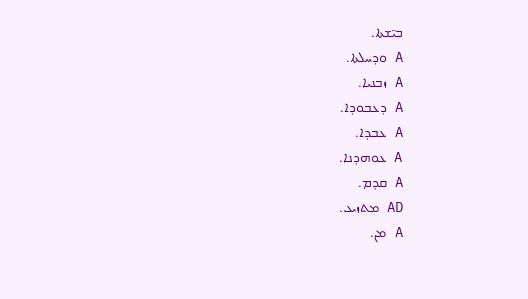ܒܝ̈ܫܬܐ.
A ܘܕܚܠܬܐ.
A ܙܒܢܝܐ.
A ܕܥܒܘܕܐ.
A ܥܒܕܐ.
A ܥܘܗܕܢܐ.
A ܩܕܡ.
AD ܡܬܙܝܥ.
A ܡܢ.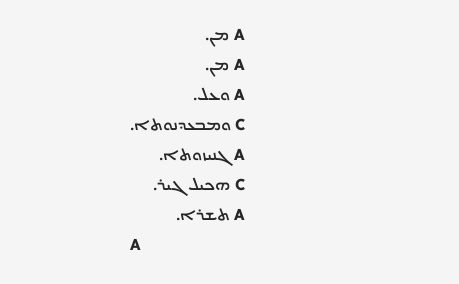A ܡܢ.
A ܡܢ.
A ܘܥܠ.
C ܘܡܒܥܕܢܘܬܐ.
A ܓܢܝܙܘܬܐ.
C ܗܟܝܠ ܓܝܪ.
A ܬܫܪܐ.
A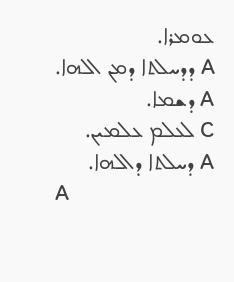ܥܘܡܪܐ.
A ܕܕܚܠܬܐ ܕܡܢ ܐܠܗܐ.
A ܕܫܡܐ.
C ܠܥܠܡ ܥܠܡܝܢ.
A ܕܚܠܬܐ ܕܐܠܗܐ.
A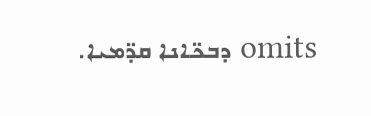omits ܕܒܟ̈ܐܢܐ ܩܕ̈ܡܝܐ.